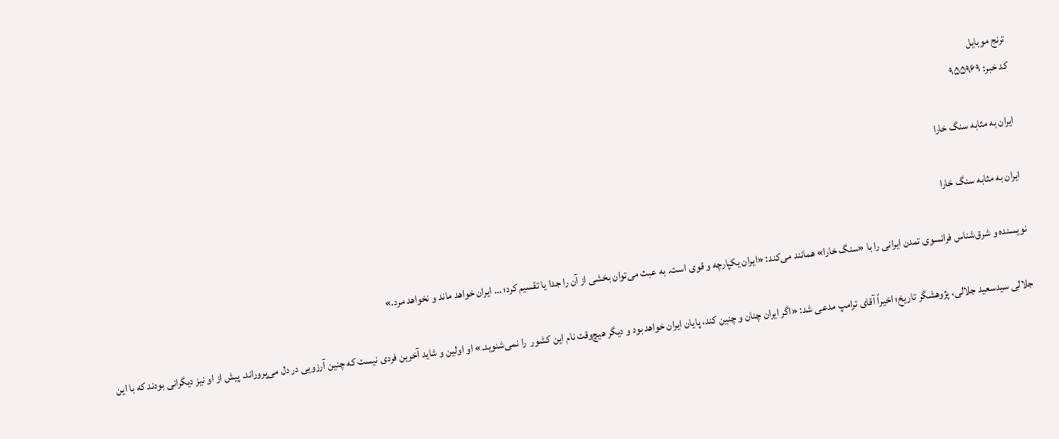ترنج موبایل
کد خبر: ۹۵۵۹۶۹

ایران به مثابه سنگ خارا

ایران به مثابه سنگ خارا

نویسنده و شرق‌شناس فرانسوی تمدن ایرانی را با «سنگ خارا» همانند می‌کند: «ایران یکپارچه و قوی است. به عبث می‌توان بخشی از آن را جدا یا تقسیم کرد؛ … ایران خواهد ماند و نخواهد مرد.»

جلالی سیدسعید جلالی، پژوهشگر تاریخ؛ اخیراً آقای ترامپ مدعی شد: «اگر ایران چنان و چنین کند، پایان ایران خواهد بود و دیگر هیچ‌وقت نام این کشور  را نمی‌شنوید.» او اولین و شاید آخرین فردی نیست که چنین آرزویی در دل می‌پروراند. پیش از او نیز دیگرانی بودند که با این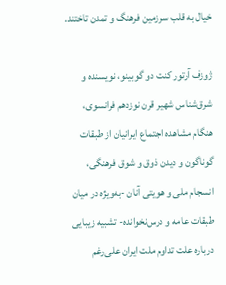خیال به قلب سرزمین فرهنگ و تمدن تاختند.

ژوزف آرتور کنت دو گوبینو، نویسنده و شرق‌شناس شهیر قرن نوزدهم فرانسوی، هنگام مشاهده اجتماع ایرانیان از طبقات گوناگون و دیدن ذوق و شوق فرهنگی، انسجام ملی و هویتی آنان -به‌ویژه در میان طبقات عامه و درس‌نخوانده- تشبیه زیبایی درباره علت تداوم ملت ایران علی‌رغم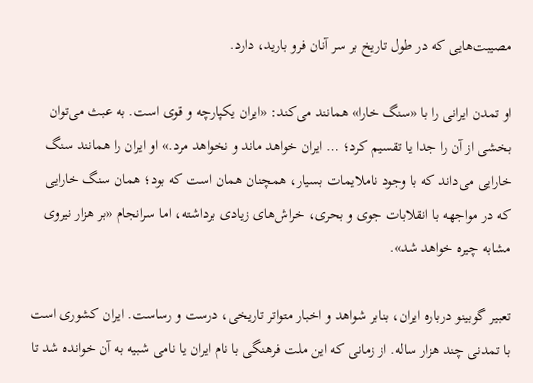مصیبت‌هایی که در طول تاریخ بر سر آنان فرو بارید، دارد.

او تمدن ایرانی را با «سنگ خارا» همانند می‌کند: «ایران یکپارچه و قوی است. به عبث می‌توان بخشی از آن را جدا یا تقسیم کرد؛ … ایران خواهد ماند و نخواهد مرد.» او ایران را همانند سنگ خارایی می‌داند که با وجود ناملایمات بسیار، همچنان همان است که بود؛ همان سنگ خارایی که در مواجهه با انقلابات جوی و بحری، خراش‌های زیادی برداشته، اما سرانجام «بر هزار نیروی مشابه چیره خواهد شد».

تعبیر گوبینو درباره ایران، بنابر شواهد و اخبار متواتر تاریخی، درست و رساست. ایران کشوری است با تمدنی چند هزار ساله. از زمانی که این ملت فرهنگی با نام ایران یا نامی شبیه به آن خوانده شد تا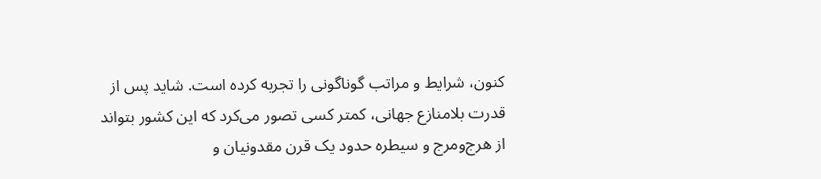کنون، شرایط و مراتب گوناگونی را تجربه کرده است. شاید پس از قدرت بلامنازع جهانی، کمتر کسی تصور می‌کرد که این کشور بتواند از هرج‌ومرج و سیطره حدود یک قرن مقدونیان و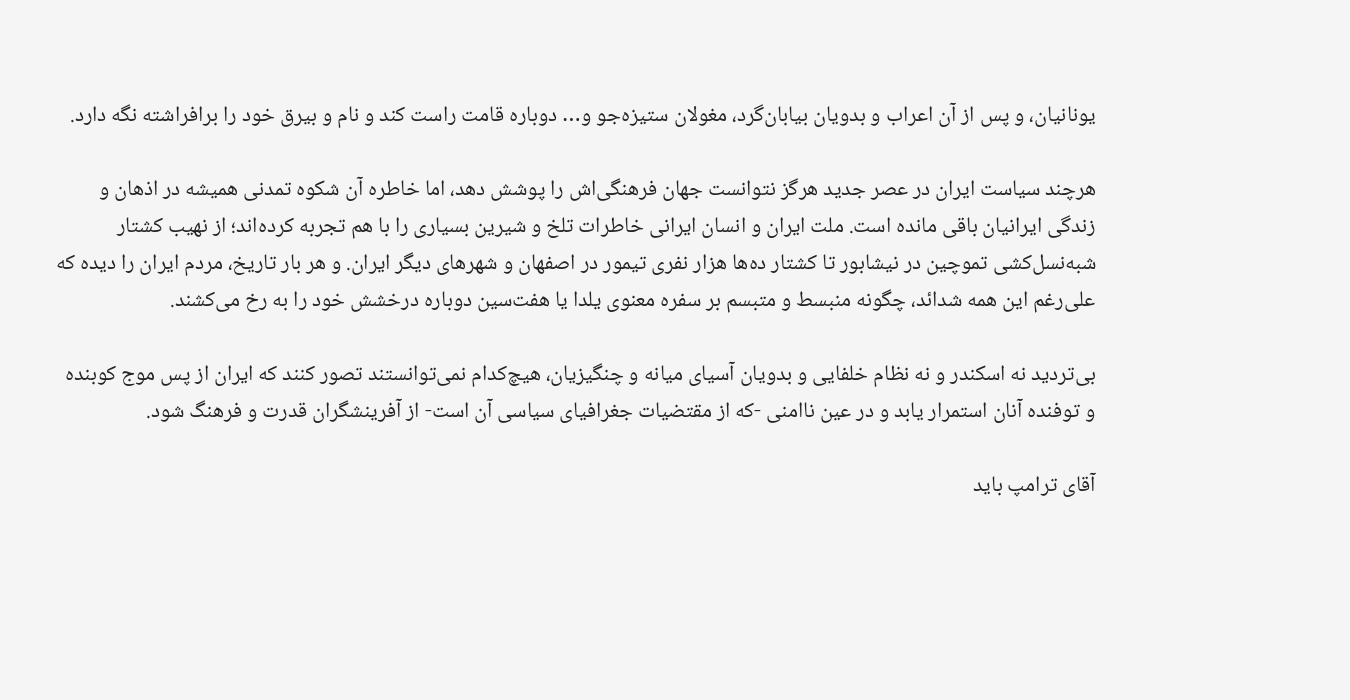یونانیان، و پس از آن اعراب و بدویان بیابان‌گرد، مغولان ستیزه‌جو و… دوباره قامت راست کند و نام و بیرق خود را برافراشته نگه دارد.

هرچند سیاست ایران در عصر جدید هرگز نتوانست جهان فرهنگی‌اش را پوشش دهد، اما خاطره آن شکوه تمدنی همیشه در اذهان و زندگی ایرانیان باقی مانده است. ملت ایران و انسان ایرانی خاطرات تلخ و شیرین بسیاری را با هم تجربه کرده‌اند؛ از نهیب کشتار شبه‌نسل‌کشی تموچین در نیشابور تا کشتار ده‌ها هزار نفری تیمور در اصفهان و شهرهای دیگر ایران. و هر بار تاریخ، مردم ایران را دیده که علی‌رغم این همه شدائد، چگونه منبسط و متبسم بر سفره معنوی یلدا یا هفت‌سین دوباره درخشش خود را به رخ می‌کشند.

بی‌تردید نه اسکندر و نه نظام خلفایی و بدویان آسیای میانه و چنگیزیان، هیچ‌کدام نمی‌توانستند تصور کنند که ایران از پس موج کوبنده و توفنده آنان استمرار یابد و در عین ناامنی -که از مقتضیات جغرافیای سیاسی آن است- از آفرینشگران قدرت و فرهنگ شود.

آقای ترامپ باید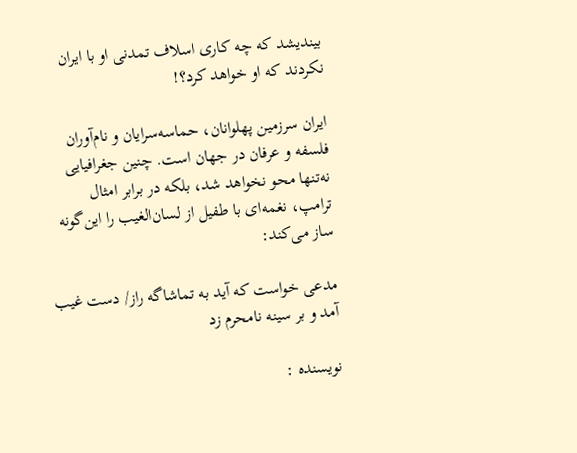بیندیشد که چه کاری اسلاف تمدنی او با ایران نکردند که او خواهد کرد؟!

ایران سرزمین پهلوانان، حماسه‌سرایان و نام‌آوران فلسفه و عرفان در جهان است. چنین جغرافیایی نه‌تنها محو نخواهد شد، بلکه در برابر امثال ترامپ، نغمه‌ای با طفیل از لسان‌الغیب را این‌گونه ساز می‌کند:

مدعی خواست که آید به تماشاگه راز/ دست غیب آمد و بر سینه نامحرم زد

نویسنده :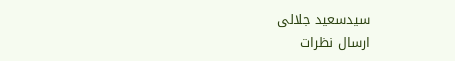سیدسعید جلالی
ارسال نظرات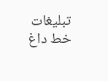تبلیغات
خط داغ